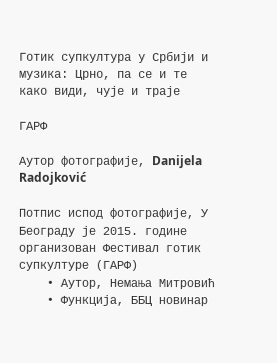Готик супкултура у Србији и музика: Црно, па се и те како види, чује и траје

ГАРФ

Аутор фотографије, Danijela Radojković

Потпис испод фотографије, У Београду је 2015. године организован Фестивал готик супкултуре (ГАРФ)
    • Аутор, Немања Митровић
    • Функција, ББЦ новинар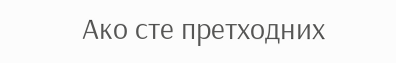Ако сте претходних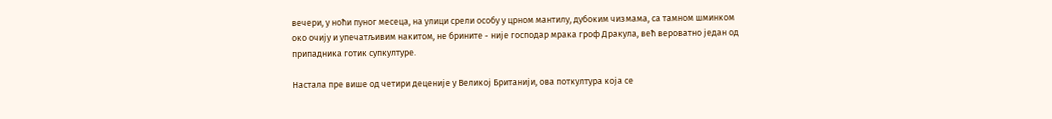вечери, у ноћи пуног месеца, на улици срели особу у црном мантилу, дубоким чизмама, са тамном шминком око очију и упечатљивим накитом, не брините - није господар мрака гроф Дракула, већ вероватно један од припадника готик супкултуре.

Настала пре више од четири деценије у Великој Британији, ова поткултура која се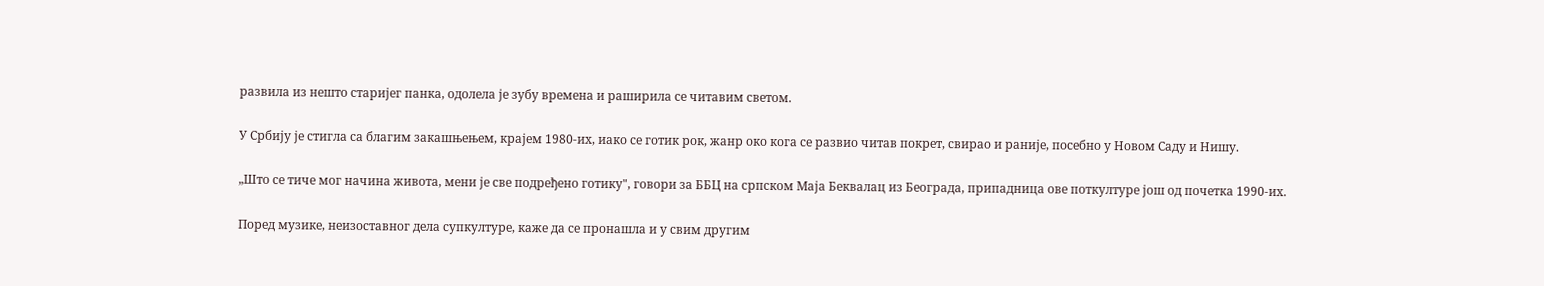развила из нешто старијег панка, одолела је зубу времена и раширила се читавим светом.

У Србију је стигла са благим закашњењем, крајем 1980-их, иако се готик рок, жанр око кога се развио читав покрет, свирао и раније, посебно у Новом Саду и Нишу.

„Што се тиче мог начина живота, мени је све подређено готику", говори за ББЦ на српском Маја Беквалац из Београда, припадница ове поткултуре још од почетка 1990-их.

Поред музике, неизоставног дела супкултуре, каже да се пронашла и у свим другим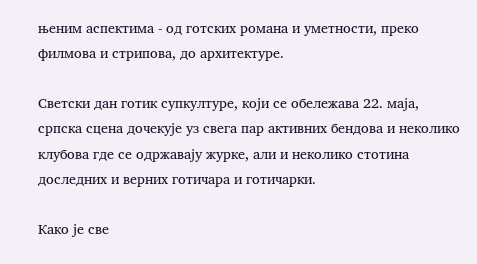њеним аспектима - од готских романа и уметности, преко филмова и стрипова, до архитектуре.

Светски дан готик супкултуре, који се обележава 22. маја, српска сцена дочекује уз свега пар активних бендова и неколико клубова где се одржавају журке, али и неколико стотина доследних и верних готичара и готичарки.

Како је све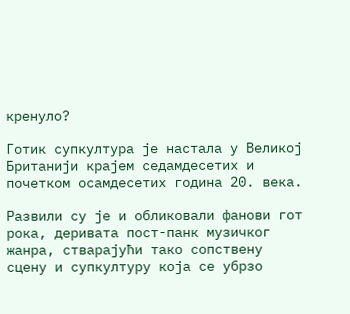кренуло?

Готик супкултура је настала у Великој Британији крајем седамдесетих и почетком осамдесетих година 20. века.

Развили су је и обликовали фанови гот рока, деривата пост-панк музичког жанра, стварајући тако сопствену сцену и супкултуру која се убрзо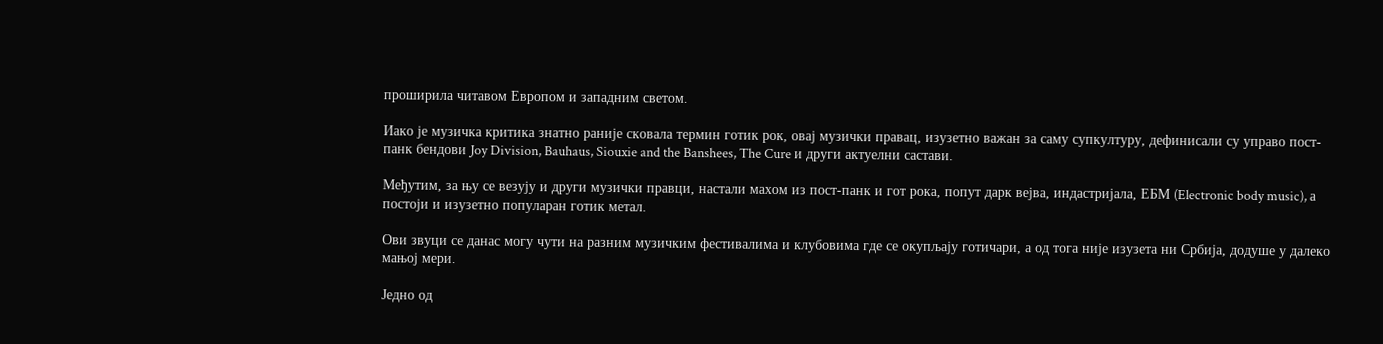проширила читавом Европом и западним светом.

Иако је музичка критика знатно раније сковала термин готик рок, овај музички правац, изузетно важан за саму супкултуру, дефинисали су управо пост-панк бендови Joy Division, Bauhaus, Siouxie and the Banshees, The Cure и други актуелни састави.

Међутим, за њу се везују и други музички правци, настали махом из пост-панк и гот рока, попут дарк вејва, индастријала, ЕБМ (Electronic body music), а постоји и изузетно популаран готик метал.

Ови звуци се данас могу чути на разним музичким фестивалима и клубовима где се окупљају готичари, а од тога није изузета ни Србија, додуше у далеко мањој мери.

Једно од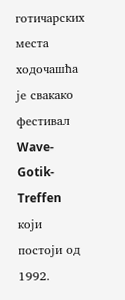готичарских места ходочашћа је свакако фестивал Wave-Gotik-Treffen који постоји од 1992.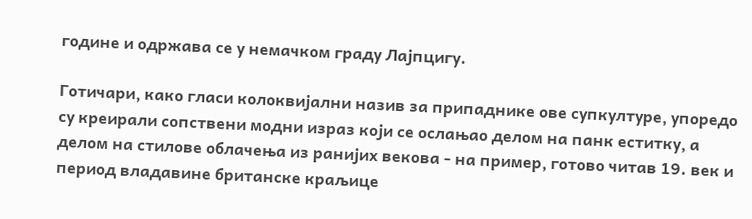године и одржава се у немачком граду Лајпцигу.

Готичари, како гласи колоквијални назив за припаднике ове супкултуре, упоредо су креирали сопствени модни израз који се ослањао делом на панк еститку, а делом на стилове облачења из ранијих векова - на пример, готово читав 19. век и период владавине британске краљице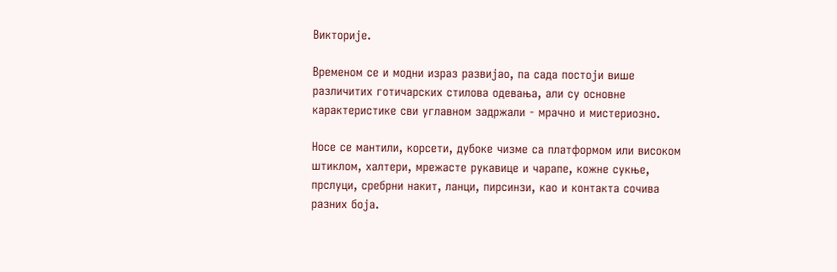Викторије.

Временом се и модни израз развијао, па сада постоји више различитих готичарских стилова одевања, али су основне карактеристике сви углавном задржали - мрачно и мистериозно.

Носе се мантили, корсети, дубоке чизме са платформом или високом штиклом, халтери, мрежасте рукавице и чарапе, кожне сукње, прслуци, сребрни накит, ланци, пирсинзи, као и контакта сочива разних боја.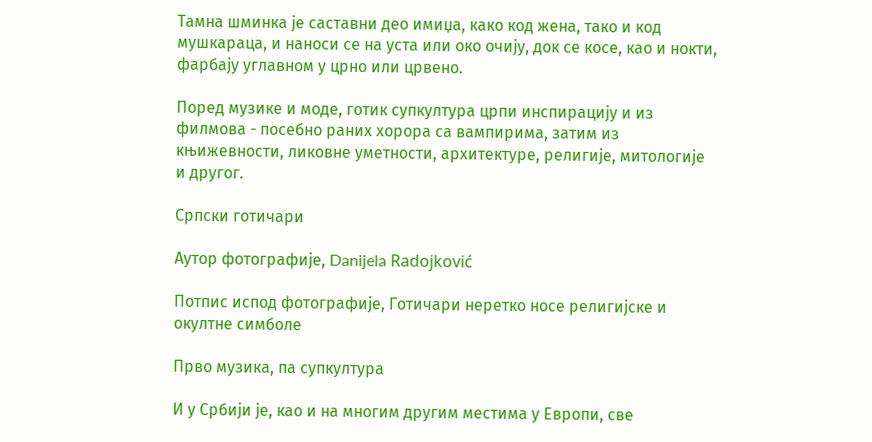Тамна шминка је саставни део имиџа, како код жена, тако и код мушкараца, и наноси се на уста или око очију, док се косе, као и нокти, фарбају углавном у црно или црвено.

Поред музике и моде, готик супкултура црпи инспирацију и из филмова - посебно раних хорора са вампирима, затим из књижевности, ликовне уметности, архитектуре, религије, митологије и другог.

Српски готичари

Аутор фотографије, Danijela Radojković

Потпис испод фотографије, Готичари неретко носе религијске и окултне симболе

Прво музика, па супкултура

И у Србији је, као и на многим другим местима у Европи, све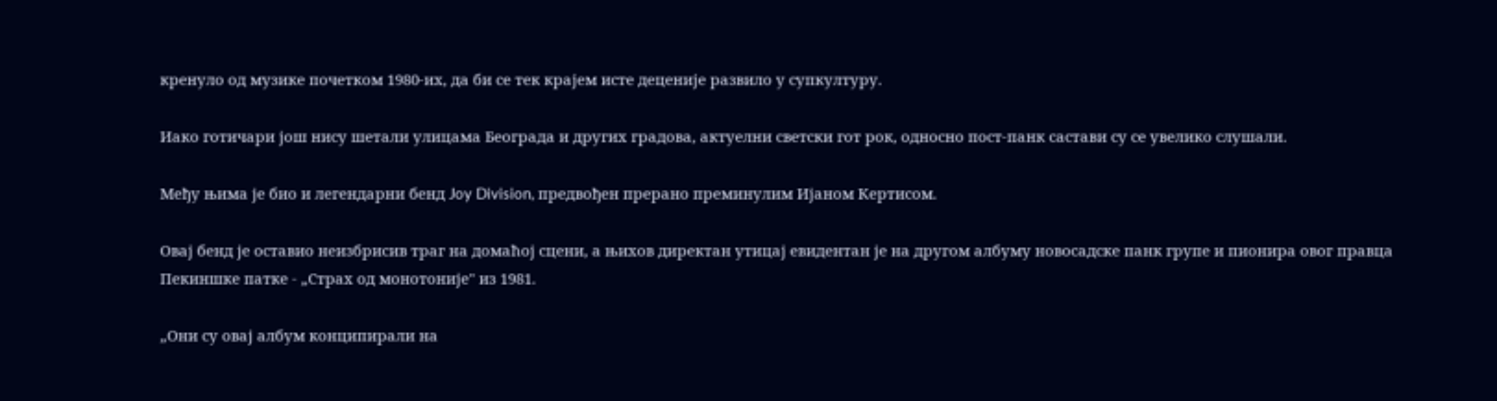кренуло од музике почетком 1980-их, да би се тек крајем исте деценије развило у супкултуру.

Иако готичари још нису шетали улицама Београда и других градова, актуелни светски гот рок, односно пост-панк састави су се увелико слушали.

Међу њима је био и легендарни бенд Joy Division, предвођен прерано преминулим Ијаном Кертисом.

Овај бенд је оставио неизбрисив траг на домаћој сцени, а њихов директан утицај евидентан је на другом албуму новосадске панк групе и пионира овог правца Пекиншке патке - „Страх од монотоније" из 1981.

„Они су овај албум конципирали на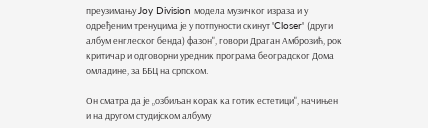преузимању Joy Division модела музичког израза и у одређеним тренуцима је у потпуности скинут 'Closer' (други албум енглеског бенда) фазон", говори Драган Амброзић, рок критичар и одговорни уредник програма београдског Дома омладине, за ББЦ на српском.

Он сматра да је „озбиљан корак ка готик естетици", начињен и на другом студијском албуму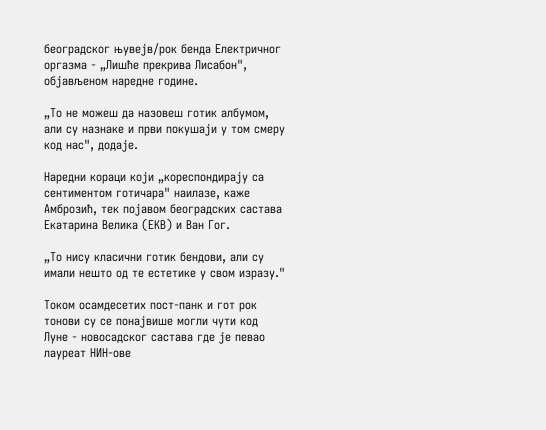београдског њувејв/рок бенда Електричног оргазма - „Лишће прекрива Лисабон", објављеном наредне године.

„То не можеш да назовеш готик албумом, али су назнаке и први покушаји у том смеру код нас", додаје.

Наредни кораци који „кореспондирају са сентиментом готичара" наилазе, каже Амброзић, тек појавом београдских састава Екатарина Велика (ЕКВ) и Ван Гог.

„То нису класични готик бендови, али су имали нешто од те естетике у свом изразу."

Током осамдесетих пост-панк и гот рок тонови су се понајвише могли чути код Луне - новосадског састава где је певао лауреат НИН-ове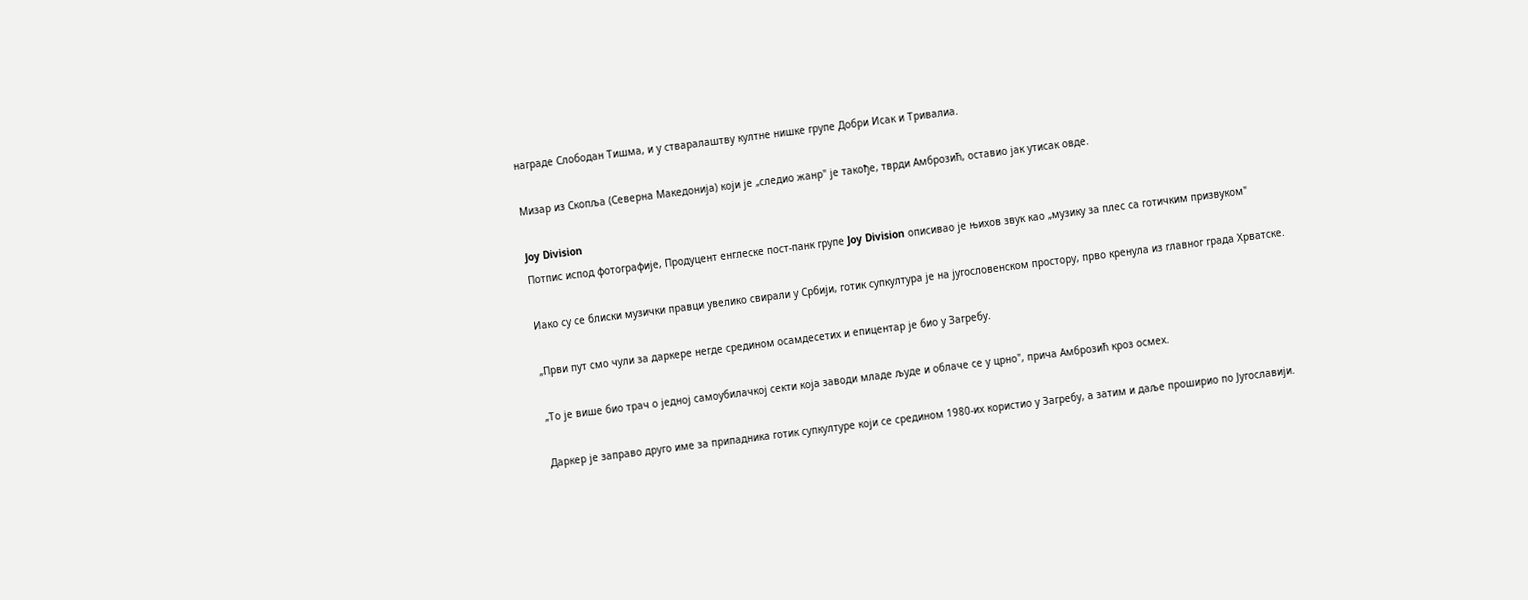награде Слободан Тишма, и у стваралаштву култне нишке групе Добри Исак и Тривалиа.

Мизар из Скопља (Северна Македонија) који је „следио жанр" је такође, тврди Амброзић, оставио јак утисак овде.

Joy Division
Потпис испод фотографије, Продуцент енглеске пост-панк групе Joy Division описивао је њихов звук као „музику за плес са готичким призвуком"

Иако су се блиски музички правци увелико свирали у Србији, готик супкултура је на југословенском простору, прво кренула из главног града Хрватске.

„Први пут смо чули за даркере негде средином осамдесетих и епицентар је био у Загребу.

„То је више био трач о једној самоубилачкој секти која заводи младе људе и облаче се у црно", прича Амброзић кроз осмех.

Даркер је заправо друго име за припадника готик супкултуре који се средином 1980-их користио у Загребу, а затим и даље проширио по Југославији.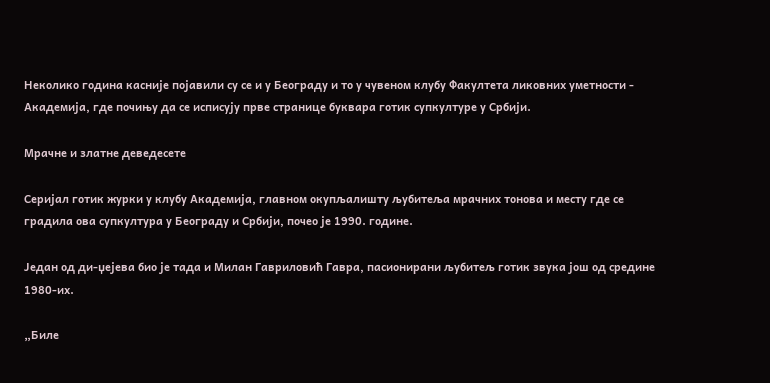Неколико година касније појавили су се и у Београду и то у чувеном клубу Факултета ликовних уметности - Академија, где почињу да се исписују прве странице буквара готик супкултуре у Србији.

Мрачне и златне деведесете

Серијал готик журки у клубу Академија, главном окупљалишту љубитеља мрачних тонова и месту где се градила ова супкултура у Београду и Србији, почео је 1990. године.

Један од ди-џејева био је тада и Милан Гавриловић Гавра, пасионирани љубитељ готик звука још од средине 1980-их.

„Биле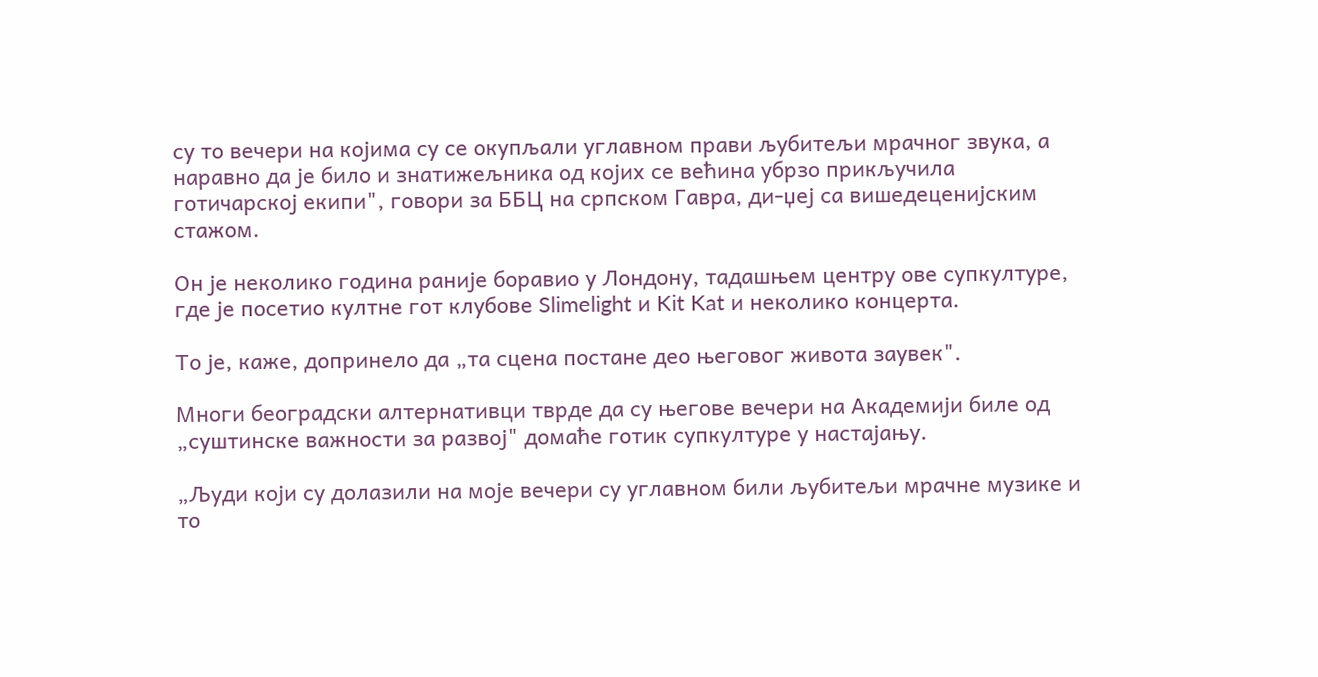су то вечери на којима су се окупљали углавном прави љубитељи мрачног звука, а наравно да је било и знатижељника од којих се већина убрзо прикључила готичарској екипи", говори за ББЦ на српском Гавра, ди-џеј са вишедеценијским стажом.

Он је неколико година раније боравио у Лондону, тадашњем центру ове супкултуре, где је посетио култне гот клубове Slimelight и Kit Kat и неколико концерта.

То је, каже, допринело да „та сцена постане део његовог живота заувек".

Многи београдски алтернативци тврде да су његове вечери на Академији биле од „суштинске важности за развој" домаће готик супкултуре у настајању.

„Људи који су долазили на моје вечери су углавном били љубитељи мрачне музике и то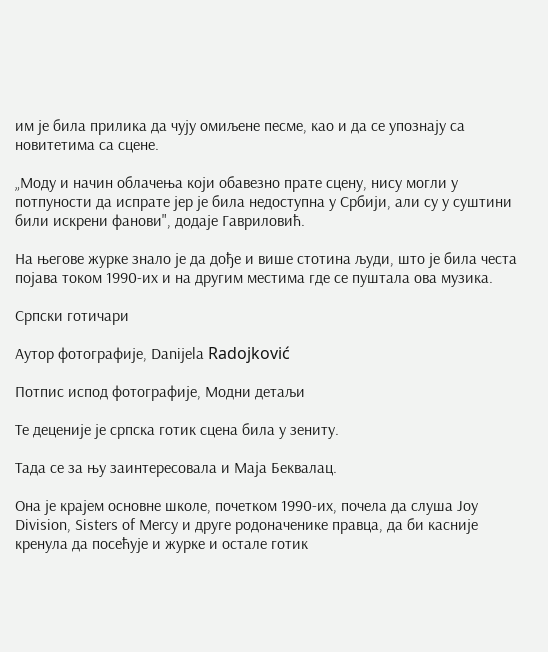им је била прилика да чују омиљене песме, као и да се упознају са новитетима са сцене.

„Моду и начин облачења који обавезно прате сцену, нису могли у потпуности да испрате јер је била недоступна у Србији, али су у суштини били искрени фанови", додаје Гавриловић.

На његове журке знало је да дође и више стотина људи, што је била честа појава током 1990-их и на другим местима где се пуштала ова музика.

Српски готичари

Аутор фотографије, Danijela Radojković

Потпис испод фотографије, Модни детаљи

Те деценије је српска готик сцена била у зениту.

Тада се за њу заинтересовала и Маја Беквалац.

Она је крајем основне школе, почетком 1990-их, почела да слуша Joy Division, Sisters of Mercy и друге родоначенике правца, да би касније кренула да посећује и журке и остале готик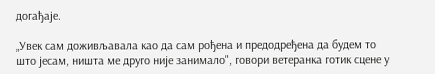догађаје.

„Увек сам доживљавала као да сам рођена и предодређена да будем то што јесам, ништа ме друго није занимало", говори ветеранка готик сцене у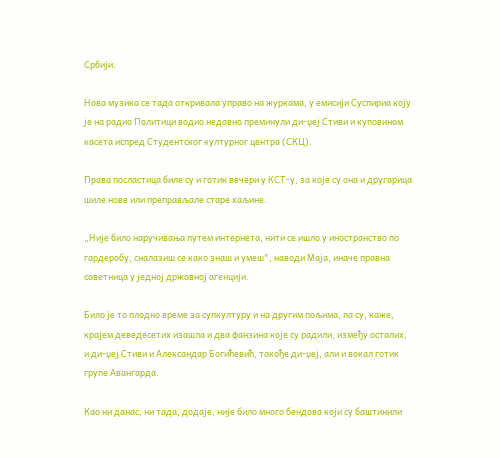Србији.

Нова музика се тада откривала управо на журкама, у емисији Суспириа коју је на радио Политици водио недавно преминули ди-џеј Стиви и куповином касета испред Студентског културног центра (СКЦ).

Права посластица биле су и готик вечери у КСТ-у, за које су она и другарица шиле нове или преправљале старе хаљине.

„Није било наручивања путем интернета, нити се ишло у иностранство по гардеробу, сналазиш се како знаш и умеш", наводи Маја, иначе правна саветница у једној државној агенцији.

Било је то плодно време за супкултуру и на другим пољима, па су, каже, крајем деведесетих изашла и два фанзина које су радили, између осталих, и ди-џеј Стиви и Александар Богићевић, такође ди-џеј, али и вокал готик групе Авангарда.

Као ни данас, ни тада, додаје, није било много бендова који су баштинили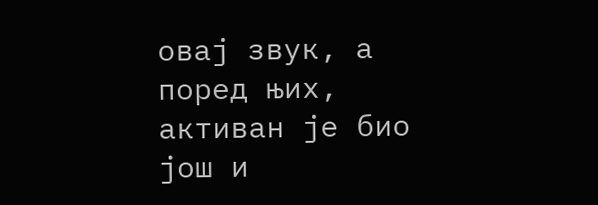овај звук, а поред њих, активан је био још и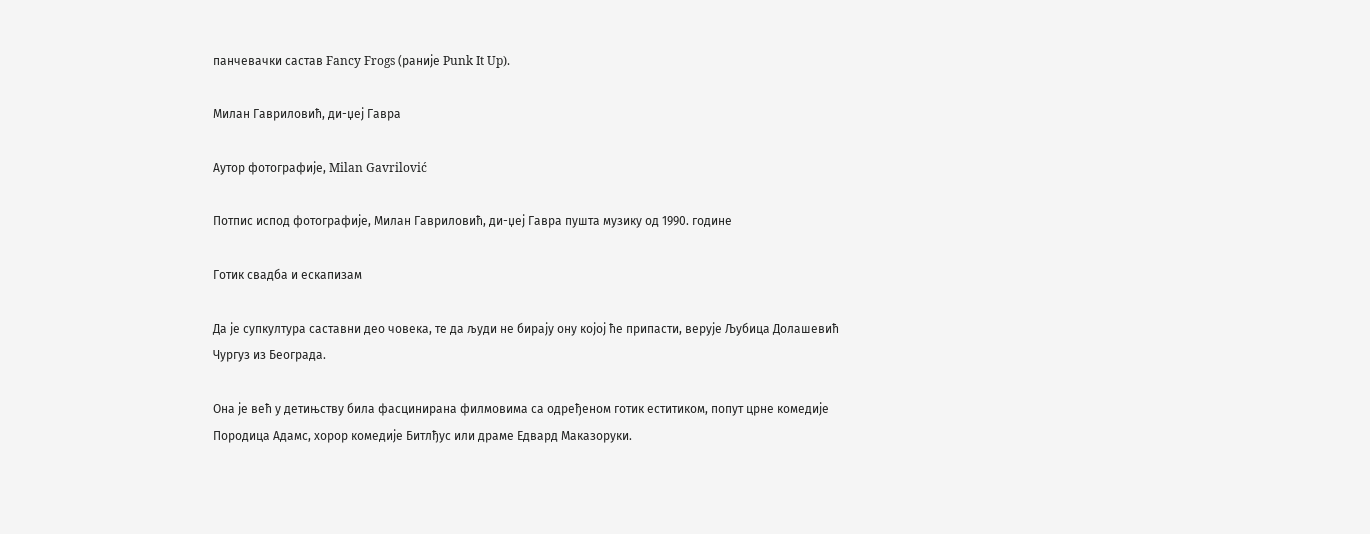панчевачки састав Fancy Frogs (раније Punk It Up).

Милан Гавриловић, ди-џеј Гавра

Аутор фотографије, Milan Gavrilović

Потпис испод фотографије, Милан Гавриловић, ди-џеј Гавра пушта музику од 1990. године

Готик свадба и ескапизам

Да је супкултура саставни део човека, те да људи не бирају ону којој ће припасти, верује Љубица Долашевић Чургуз из Београда.

Она је већ у детињству била фасцинирана филмовима са одређеном готик еститиком, попут црне комедије Породица Адамс, хорор комедије Битлђус или драме Едвард Маказоруки.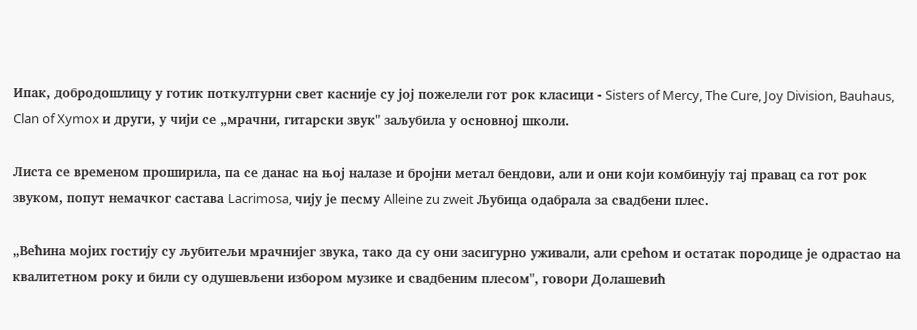Ипак, добродошлицу у готик поткултурни свет касније су јој пожелели гот рок класици - Sisters of Mercy, The Cure, Joy Division, Bauhaus, Clan of Xymox и други, у чији се „мрачни, гитарски звук" заљубила у основној школи.

Листа се временом проширила, па се данас на њој налазе и бројни метал бендови, али и они који комбинују тај правац са гот рок звуком, попут немачког састава Lacrimosa, чију је песму Alleine zu zweit Љубица одабрала за свадбени плес.

„Већина мојих гостију су љубитељи мрачнијег звука, тако да су они засигурно уживали, али срећом и остатак породице је одрастао на квалитетном року и били су одушевљени избором музике и свадбеним плесом", говори Долашевић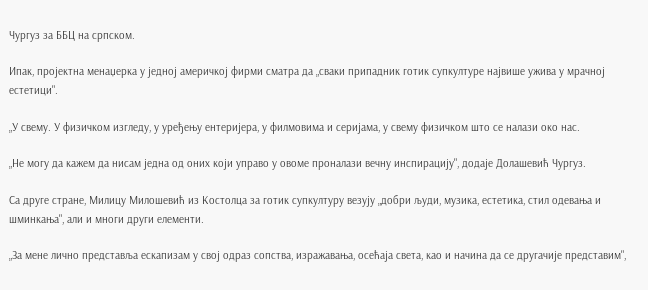Чургуз за ББЦ на српском.

Ипак, пројектна менаџерка у једној америчкој фирми сматра да „сваки припадник готик супкултуре највише ужива у мрачној естетици".

„У свему. У физичком изгледу, у уређењу ентеријера, у филмовима и серијама, у свему физичком што се налази око нас.

„Не могу да кажем да нисам једна од оних који управо у овоме проналази вечну инспирацију", додаје Долашевић Чургуз.

Са друге стране, Милицу Милошевић из Костолца за готик супкултуру везују „добри људи, музика, естетика, стил одевања и шминкања", али и многи други елементи.

„За мене лично представља ескапизам у свој одраз сопства, изражавања, осећаја света, као и начина да се другачије представим",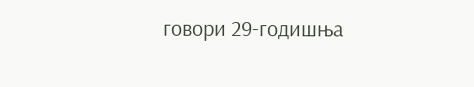говори 29-годишња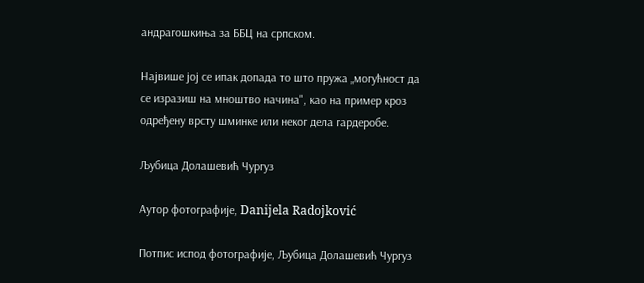андрагошкиња за ББЦ на српском.

Највише јој се ипак допада то што пружа „могућност да се изразиш на мноштво начина", као на пример кроз одређену врсту шминке или неког дела гардеробе.

Љубица Долашевић Чургуз

Аутор фотографије, Danijela Radojković

Потпис испод фотографије, Љубица Долашевић Чургуз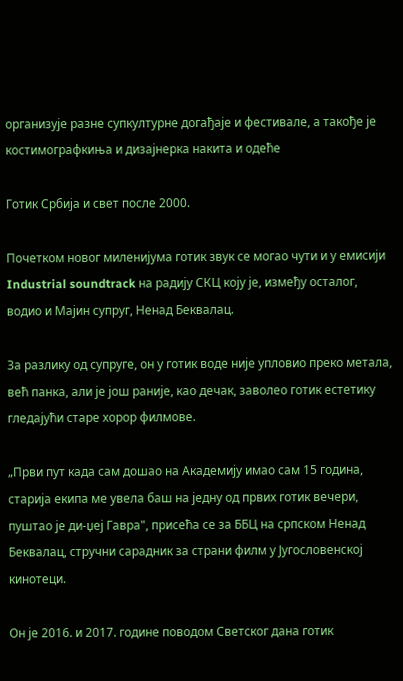организује разне супкултурне догађаје и фестивале, а такође је костимографкиња и дизајнерка накита и одеће

Готик Србија и свет после 2000.

Почетком новог миленијума готик звук се могао чути и у емисији Industrial soundtrack на радију СКЦ коју је, између осталог, водио и Мајин супруг, Ненад Беквалац.

За разлику од супруге, он у готик воде није упловио преко метала, већ панка, али је још раније, као дечак, заволео готик естетику гледајући старе хорор филмове.

„Први пут када сам дошао на Академију имао сам 15 година, старија екипа ме увела баш на једну од првих готик вечери, пуштао је ди-џеј Гавра", присећа се за ББЦ на српском Ненад Беквалац, стручни сарадник за страни филм у Југословенској кинотеци.

Он је 2016. и 2017. године поводом Светског дана готик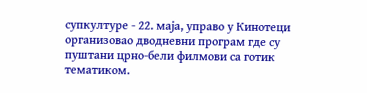супкултуре - 22. маја, управо у Кинотеци организовао дводневни програм где су пуштани црно-бели филмови са готик тематиком.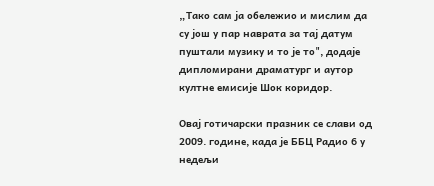„Тако сам ја обележио и мислим да су још у пар наврата за тај датум пуштали музику и то је то", додаје дипломирани драматург и аутор култне емисије Шок коридор.

Овај готичарски празник се слави од 2009. године, када је ББЦ Радио 6 у недељи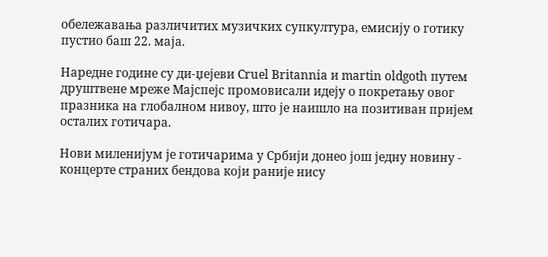обележавања различитих музичких супкултура, емисију о готику пустио баш 22. маја.

Наредне године су ди-џејеви Cruel Britannia и martin oldgoth путем друштвене мреже Мајспејс промовисали идеју о покретању овог празника на глобалном нивоу, што је наишло на позитиван пријем осталих готичара.

Нови миленијум је готичарима у Србији донео још једну новину - концерте страних бендова који раније нису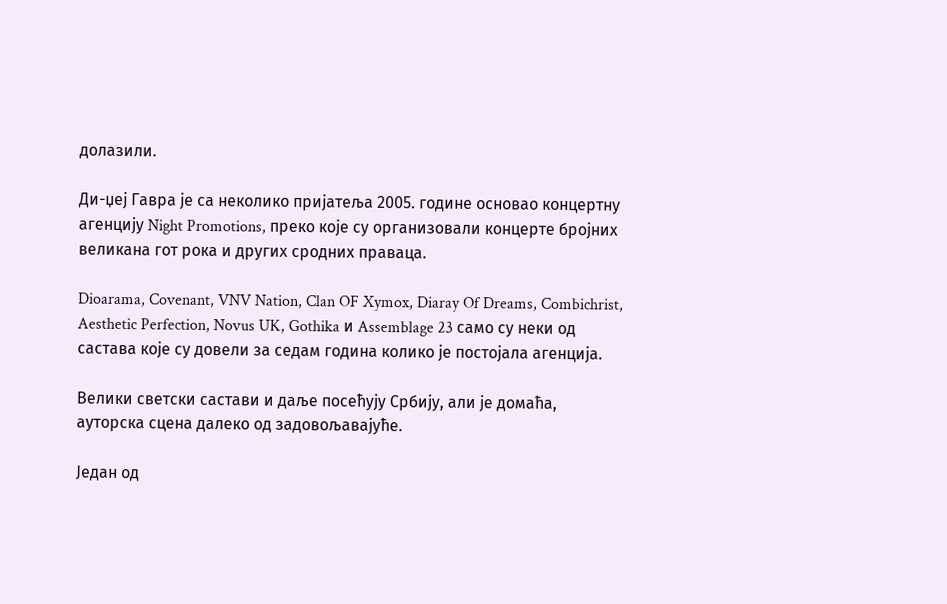долазили.

Ди-џеј Гавра је са неколико пријатеља 2005. године основаo концертну агенцију Night Promotions, преко које су организовали концерте бројних великана гот рока и других сродних праваца.

Dioarama, Covenant, VNV Nation, Clan OF Xymox, Diaray Of Dreams, Combichrist, Aesthetic Perfection, Novus UK, Gothika и Assemblage 23 само су неки од састава које су довели за седам година колико је постојала агенција.

Велики светски састави и даље посећују Србију, али је домаћа, ауторска сцена далеко од задовољавајуће.

Један од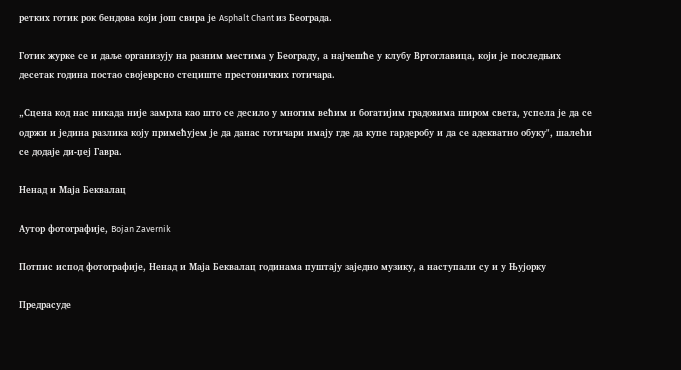ретких готик рок бендова који још свира је Asphalt Chant из Београда.

Готик журке се и даље организују на разним местима у Београду, а најчешће у клубу Вртоглавица, који је последњих десетак година постао својеврсно стециште престоничких готичара.

„Сцена код нас никада није замрла као што се десило у многим већим и богатијим градовима широм света, успела је да се одржи и једина разлика коју примећујем је да данас готичари имају где да купе гардеробу и да се адекватно обуку", шалећи се додаје ди-џеј Гавра.

Ненад и Маја Беквалац

Аутор фотографије, Bojan Zavernik

Потпис испод фотографије, Ненад и Маја Беквалац годинама пуштају заједно музику, а наступали су и у Њујорку

Предрасуде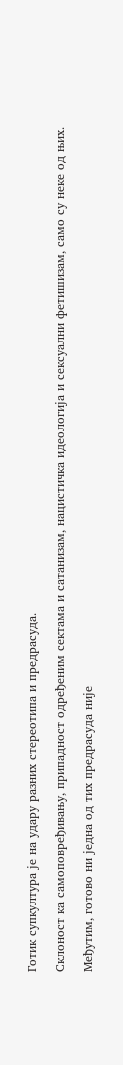Готик супкултура је на удару разних стереотипа и предрасуда.

Склоност ка самоповређивању, припадност одређеним сектама и сатанизам, нацистичка идеологија и сексуални фетишизам, само су неке од њих.

Међутим, готово ни једна од тих предрасуда није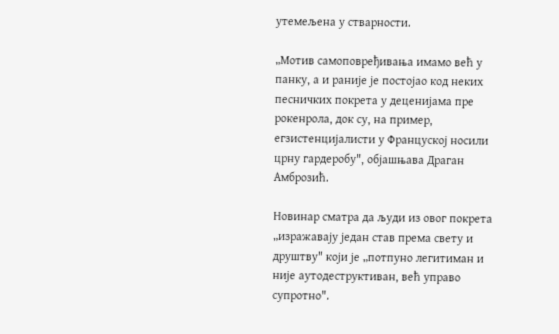утемељена у стварности.

„Мотив самоповређивања имамо већ у панку, а и раније је постојао код неких песничких покрета у деценијама пре рокенрола, док су, на пример, егзистенцијалисти у Француској носили црну гардеробу", објашњава Драган Амброзић.

Новинар сматра да људи из овог покрета „изражавају један став према свету и друштву" који је „потпуно легитиман и није аутодеструктиван, већ управо супротно".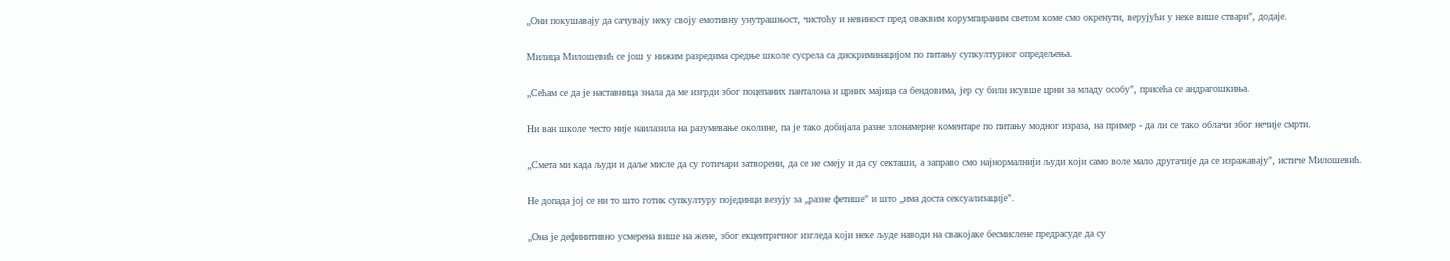„Они покушавају да сачувају неку своју емотивну унутрашњост, чистоћу и невиност пред оваквим корумпираним светом коме смо окренути, верујући у неке више ствари", додаје.

Милица Милошевић се још у нижим разредима средње школе сусрела са дискриминацијом по питању супкултурног опредељења.

„Сећам се да је наставница знала да ме изгрди због поцепаних панталона и црних мајица са бендовима, јер су били исувше црни за младу особу", присећа се андрагошкиња.

Ни ван школе често није наилазила на разумевање околине, па је тако добијала разне злонамерне коментаре по питању модног израза, на пример - да ли се тако облачи због нечије смрти.

„Смета ми када људи и даље мисле да су готичари затворени, да се не смеју и да су секташи, а заправо смо најнормалнији људи који само воле мало другачије да се изражавају", истиче Милошевић.

Не допада јој се ни то што готик супкултуру појединци везују за „разне фетише" и што „има доста сексуализације".

„Она је дефинитивно усмерена више на жене, због екцентричног изгледа који неке људе наводи на свакојаке бесмислене предрасуде да су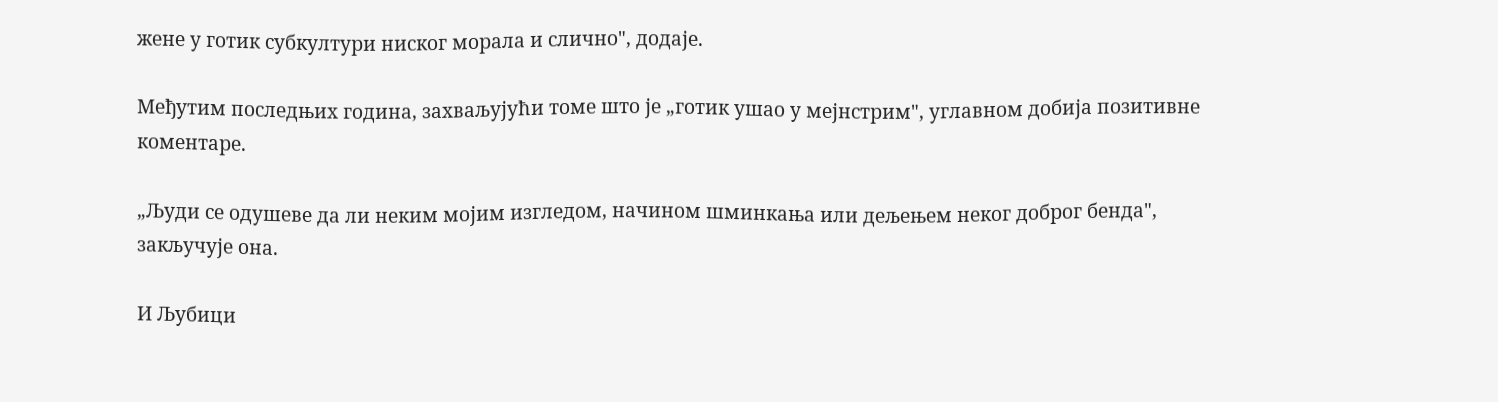жене у готик субкултури ниског морала и слично", додаје.

Међутим последњих година, захваљујући томе што је „готик ушао у мејнстрим", углавном добија позитивне коментаре.

„Људи се одушеве да ли неким мојим изгледом, начином шминкања или дељењем неког доброг бенда", закључује она.

И Љубици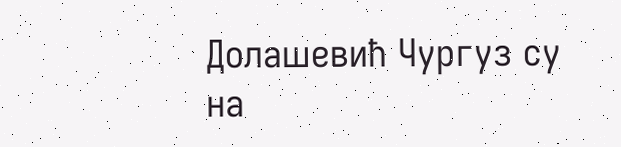Долашевић Чургуз су на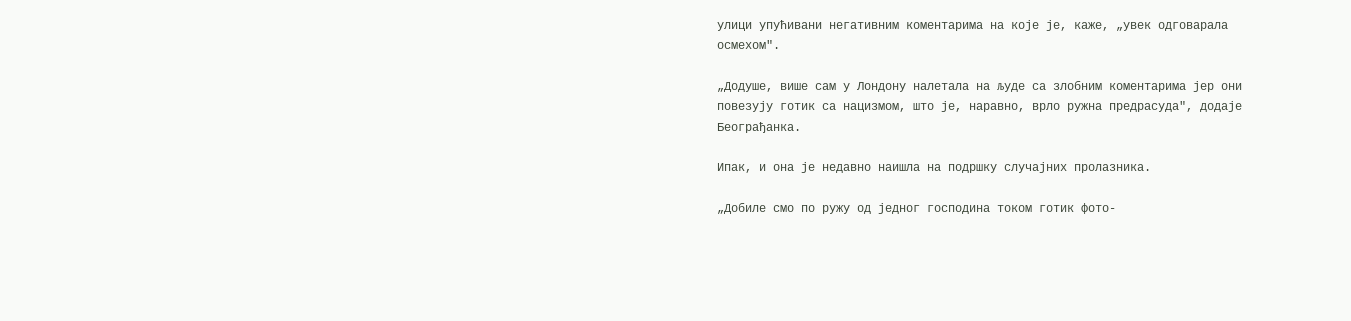улици упућивани негативним коментарима на које је, каже, „увек одговарала осмехом".

„Додуше, више сам у Лондону налетала на људе са злобним коментарима јер они повезују готик са нацизмом, што је, наравно, врло ружна предрасуда", додаје Београђанка.

Ипак, и она је недавно наишла на подршку случајних пролазника.

„Добиле смо по ружу од једног господина током готик фото-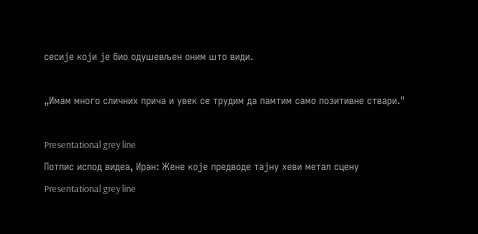сесије који је био одушевљен оним што види.

„Имам много сличних прича и увек се трудим да памтим само позитивне ствари."

Presentational grey line
Потпис испод видеа, Иран: Жене које предводе тајну хеви метал сцену
Presentational grey line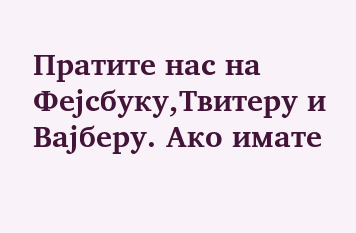Пратите нас на Фејсбуку,Твитеру и Вајберу. Ако имате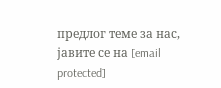предлог теме за нас, јавите се на [email protected]